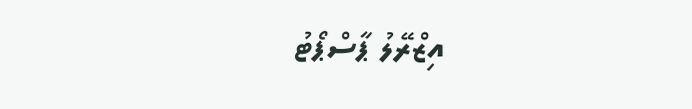އިޒްރޭލު ޕާސްޕޯޓު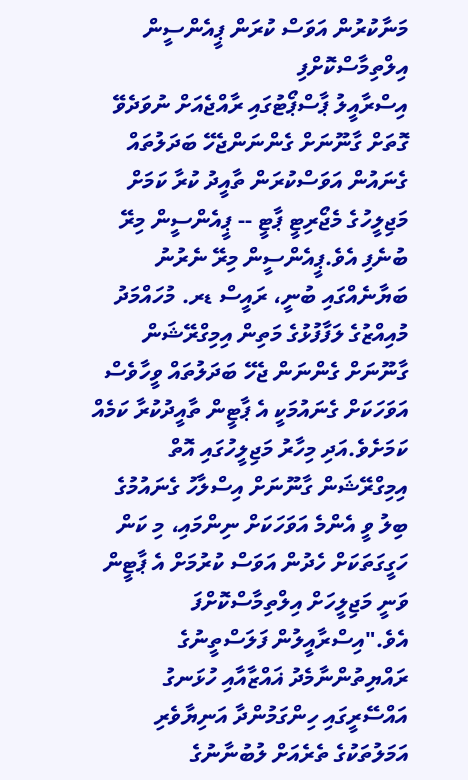މަނާކުރުން އަވަސް ކުރަން ޕީއެންސީން އިލްތިމާސްކޮށްފި
އިސްރާއީލު ޕާސްޕޯޓުގައި ރާއްޖެއަށް ނުވަދެވޭ ގޮތަށް ގާނޫނަށް ގެންނަންޖެހޭ ބަދަލުތައް ގެނައުން އަވަސްކުރަން ތާއީދު ކުރާ ކަމަށް މަޖިލީހުގެ މެޖޯރިޓީ ޕާޓީ -- ޕީއެންސީން މިރޭ ބުނެފި އެވެ.ޕީއެންސީން މިރޭ ނެރުނު ބަޔާނެއްގައި ބުނީ، ރައީސް ޑރ. މުހައްމަދު މުއިއްޒުގެ ލަފާފުޅުގެ މަތިން އިމިގްރޭޝަން ގާނޫނަށް ގެންނަން ޖެހޭ ބަދަލުތައް ވީހާވެސް އަވަހަކަށް ގެނައުމަކީ އެ ޕާޓީން ތާއީދުކުރާ ކަމެއް ކަމަށެވެ.އަދި މިހާރު މަޖިލީހުގައި އޮތް އިމިގްރޭޝަން ގާނޫނަށް އިސްލާހު ގެނައުމުގެ ބިލު ވީ އެންމެ އަވަހަކަށް ނިންމައި، މި ކަން ހަގީގަތަކަށް ހެދުން އަވަސް ކުރުމަށް އެ ޕާޓީން ވަނީ މަޖިލީހަށް އިލްތިމާސްކޮށްފަ އެވެ."އިސްރާއީލުން ފަލަސްތީނުގެ ރައްޔިތުންނާމެދު ޣައްޒާއާއި ހުޅަނގު އައްސޭރީގައި ހިންގަމުންދާ އަނިޔާވެރި އަމަލުތަކުގެ ތެރެއަށް ލުބުނާނުގެ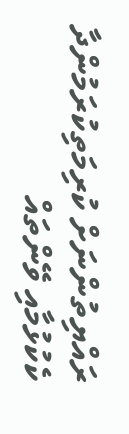ރައްޔިތުންނަށް ކުރިމަތިކުރަމުންދާ ކެކުޅުމާއި ވޭންތައް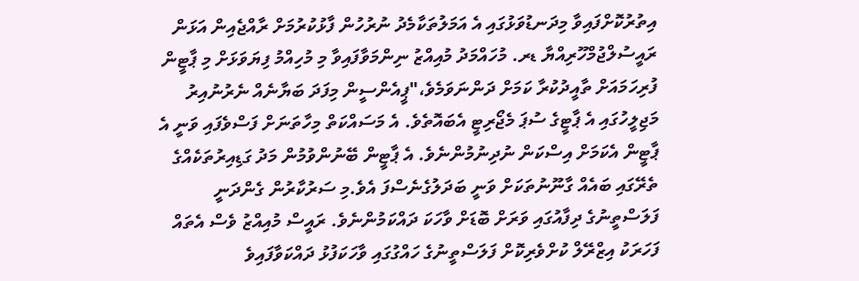އިތުރުކޮށްފައިވާ މިދަނޑުވަޅުގައި އެ އަމަލުތަކާމެދު ނުރުހުން ފާޅުކުރުމަށް ރާއްޖެއިން އަޅަން ރައީސުލްޖުމްހޫރިއްޔާ ޑރ. މުހައްމަދު މުއިއްޒު ނިންމަވާފައިވާ މި މުހިއްމު ފިޔަވަޅަށް މި ޕާޓީން ފުރިހަމައަށް ތާއީދުކުރާ ކަމަށް ދަންނަވަމެވެ،"ޕީއެންސީން މިފަދަ ބަޔާނެއް ނެރުނުއިރު މަޖިލީހުގައި އެ ޕާޓީގެ ސުޕަ މެޖޯރިޓީ އެބައޮތެވެ. އެ މަސައްކަތް މިހާތަނަށް ފަސްވެފައި ވަނީ އެ ޕާޓީން އެކަމަށް އިސްކަން ނުދިނުމުންނެވެ. އެ ޕާޓީން ބޭނުންވުމުން މަދު ގަޑިއިރުތަކެއްގެ ތެރޭގައި ބައެއް ގާނޫނުތަކަށް ވަނީ ބަދަލުގެނެސްފަ އެވެ.މި ސަރުކާރުން ގެންދަނީ ފަލަސްތީނުގެ ދިފާއުގައި ވަރަށް ބޮޑަށް ވާހަކަ ދައްކަމުންނެވެ. ރައީސް މުއިއްޒު ވެސް އެތައް ފަހަރަކު އިޒްރޭލް ކުށްވެރިކޮށް ފަލަސްތީނުގެ ހައްގުގައި ވާހަކަފުޅު ދައްކަވާފައިވެ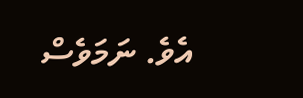އެވެ. ނަމަވެސް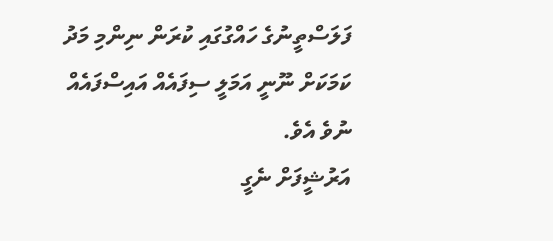ފަލަސްތީނުގެ ހައްގުގައި ކުރަން ނިންމި މަދު ކަމަކަށް ނޫނީ އަމަލީ ސިފައެއް އައިސްފައެއް ނުވެ އެވެ.
އަރުޝީފަށް ނެގީ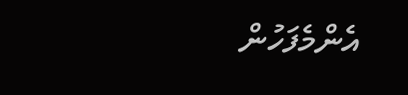އެންމެފަހުން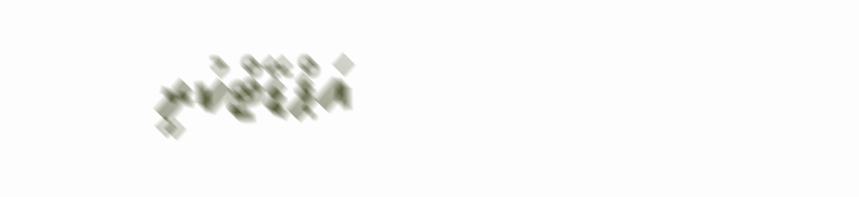އަޕްޑޭޓްކުރީ